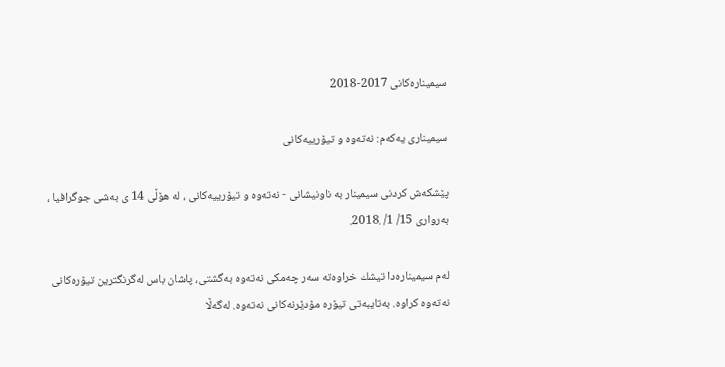سیمینارەکانی 2017-2018

سیمیناری یەکەم: نه‌ته‌وه‌ و تیۆرییه‌كانی

پێشكه‌ش كردنی سیمینار به‌ ناونیشانی - نه‌ته‌وه‌ و تیۆرییه‌كانی ، له‌ هۆڵی 14 ی به‌شی جوگرافیا ، به‌رواری 15/ 1/ .2018.

له‌م سیمیناره‌دا تیشك خراوه‌ته‌ سه‌ر چه‌مكی نه‌ته‌وه‌ به‌گشتی، پاشان باس له‌گرنگترین تیۆره‌كانی نه‌ته‌وه‌ كراوه‌. به‌تایبه‌تی تیۆره‌ مۆدێرنه‌كانی نه‌ته‌وه‌. له‌گه‌ڵا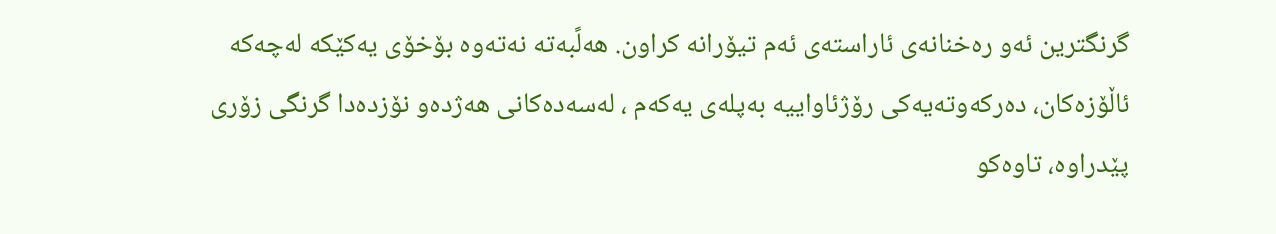گرنگترین ئه‌و ره‌خنانه‌ی ئاراسته‌ی ئه‌م تیۆرانه‌ كراون. هه‌لًبه‌ته‌ نه‌ته‌وه‌ بۆخۆی یه‌كێكه‌ له‌چه‌كه‌ ئاڵۆزه‌كان، ده‌ركه‌وته‌یه‌كی رۆژئاواییه‌ به‌پله‌ی یه‌كه‌م ، له‌سه‌ده‌كانی هه‌ژده‌و نۆزده‌دا گرنگی زۆری پێدراوه‌، تاوه‌كو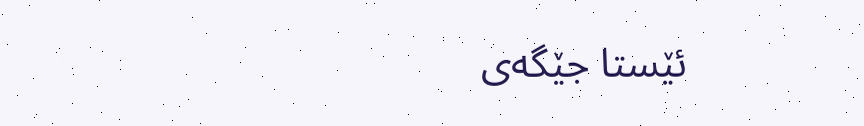ئێستا جێگه‌ی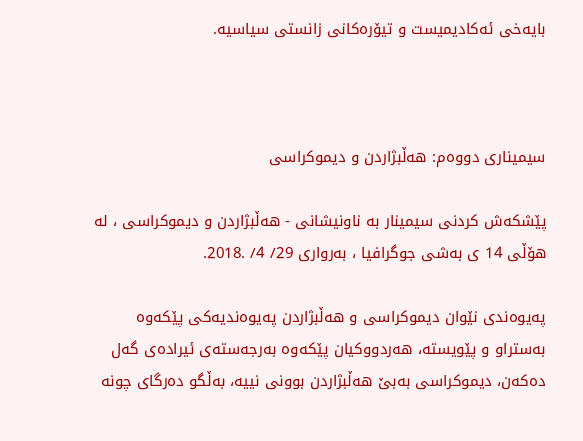بایه‌خی ئه‌كادیمیست و تیۆره‌كانی زانستی سیاسیە.



سیمیناری دووەم: هه‌ڵبژاردن و دیموكراسی

پێشكه‌ش كردنی سیمینار به‌ ناونیشانی - هه‌ڵبژاردن و دیموكراسی ، له‌ هۆڵی 14 ی به‌شی جوگرافیا ، به‌رواری 29/ 4/ .2018.

په‌یوه‌ندی نێوان دیموكراسی ‌و هه‌ڵبژاردن په‌یوه‌ندیه‌كی پێكه‌وه‌ به‌ستراو و پێویسته‌، هه‌ردووكیان پێكه‌وه‌ به‌رجه‌سته‌ی ئیراده‌ی گه‌ل ده‌كه‌ن، دیموكراسی به‌بێ هه‌ڵبژاردن بوونی نییه‌، به‌ڵگو ده‌رگای چونه‌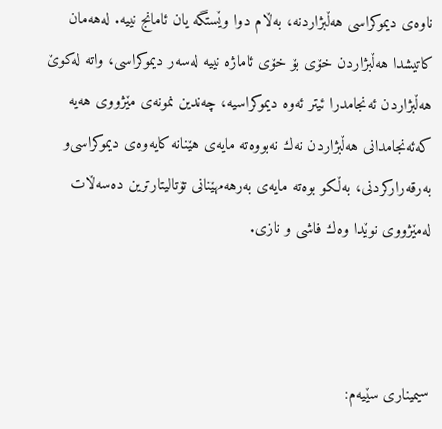ناوه‌ی دیموكراسی هه‌ڵبژاردنه‌، به‌ڵام دوا وێستگه‌ یان ئامانج نییه‌. له‌هه‌مان كاتیشدا هه‌ڵبژاردن خۆی بۆ خۆی ئاماژه‌ نییه‌ له‌سه‌ر دیموكراسی، واته‌ له‌كوێ هه‌ڵبژاردن ئه‌نجامدرا ئیتر ئه‌وه‌ دیموكراسیه‌، چه‌ندین نمونه‌ی مێژووی هه‌یه‌ كه‌ئه‌نجامدانی هه‌ڵبژاردن نه‌ك نه‌بووه‌ته‌ مایه‌ی هێنانه‌ كایه‌وه‌ی دیموكراسی‌و به‌رقه‌راركردنی، به‌ڵكو بوه‌ته‌ مایه‌ی به‌رهه‌مهێنانی تۆتالیتارترین ده‌سه‌ڵات له‌مێژووی نوێدا وه‌ك فاشی و نازی.



سیمیناری سێیەم: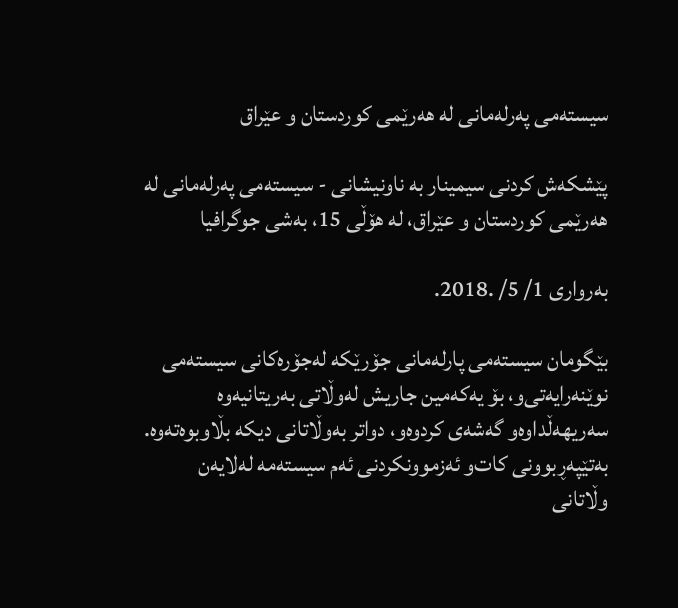سیسته‌می په‌رله‌مانی له‌ هه‌رێمی كوردستان و عێراق

پێشكه‌ش كردنی سیمینار به‌ ناونیشانی - سیسته‌می په‌رله‌مانی له‌ هه‌رێمی كوردستان و عێراق، له‌ هۆڵی 15، به‌شی جوگرافیا

به‌رواری 1/ 5/ .2018.

بێگومان سیسته‌می پارله‌مانی جۆرێكه‌ له‌جۆره‌كانی سیسته‌می نوێنه‌رایه‌تی‌و، بۆ یه‌كه‌مین جاریش له‌وڵاتی به‌ریتانیه‌وه‌ سه‌ریهه‌ڵداوه‌‌و گه‌شه‌ی كردوه‌‌و، دواتر به‌وڵاتانی دیكه‌ بڵاوبوه‌ته‌وه‌. به‌تێپه‌ڕبوونی كات‌و ئه‌زموونكردنی ئه‌م سیسته‌مه‌ له‌لایه‌ن وڵاتانی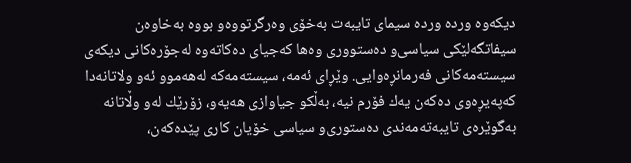دیكه‌وه‌ ورده‌ ورده‌ سیمای تایبه‌ت به‌خۆی وه‌رگرتو‌وه‌و بووه‌ به‌خاوه‌ن سیفاتگه‌لێكی سیاسی‌و ده‌ستووری وه‌ها كه‌جیای ده‌كاته‌وه‌ له‌جۆره‌كانی دیكه‌ی سیسته‌مه‌كانی فه‌رمانڕه‌وایی. وێڕای ئه‌مه‌، سیسته‌مه‌كه‌ له‌هه‌موو ئه‌و ولاتانه‌دا كه‌په‌یڕه‌وی ده‌كه‌ن یه‌ك فۆرم نیه‌، به‌ڵكو جیاوازی هه‌یه‌‌و، زۆرێك له‌و وڵاتانه‌ به‌گوێره‌ی تایبه‌ته‌مه‌ندی ده‌ستوری‌و سیاسی خۆیان كاری پێده‌كه‌ن،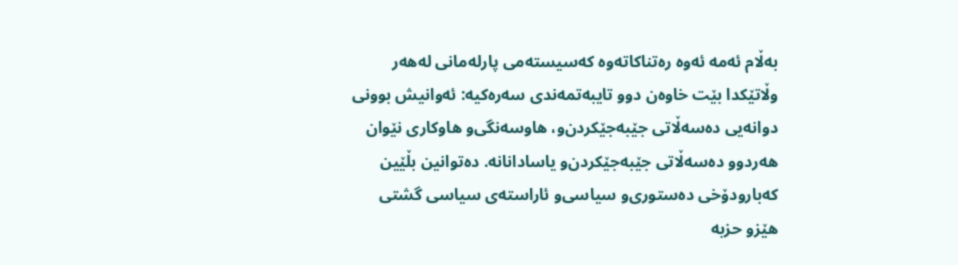به‌ڵام ئه‌مه‌ ئه‌وه‌ ره‌تناكاته‌وه‌ كه‌سیسته‌می پارله‌مانی له‌هه‌ر وڵاتێكدا بێت خاوه‌ن دوو تایبه‌تمه‌ندی سه‌ره‌كیه‌: ئه‌وانیش بوونی دوانه‌یی ده‌سه‌ڵاتی جێبه‌جێكردن‌و، هاوسه‌نگی‌و هاوكاری نێوان هه‌ردوو ده‌سه‌ڵاتی جێبه‌جێكردن‌و یاسادانانه‌. ده‌توانین بڵێین كه‌بارودۆخی ده‌ستوری‌و سیاسی‌و ئاراسته‌ی سیاسی گشتی هێزو حزبه‌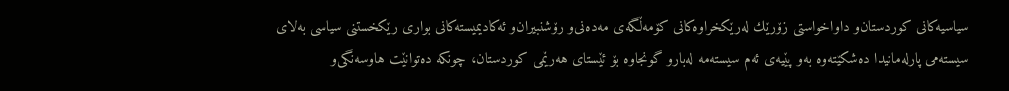سیاسیه‌كانی كوردستان‌و داواخواستی زۆرێك له‌رێكخراوه‌كانی كۆمه‌ڵگه‌ی مه‌ده‌نی‌و رۆشنبیران‌و ئه‌كادیمیسته‌كانی بواری رێكخستنی سیاسی به‌لای سیسته‌می پارله‌مانیدا ده‌شكێته‌وه‌ به‌و پێیه‌ی ئه‌م سیسته‌مه‌ له‌بارو گونجاوه‌ بۆ ئێستای هه‌رێمی كوردستان، چونكه‌ ده‌توانێت هاوسه‌نگی‌و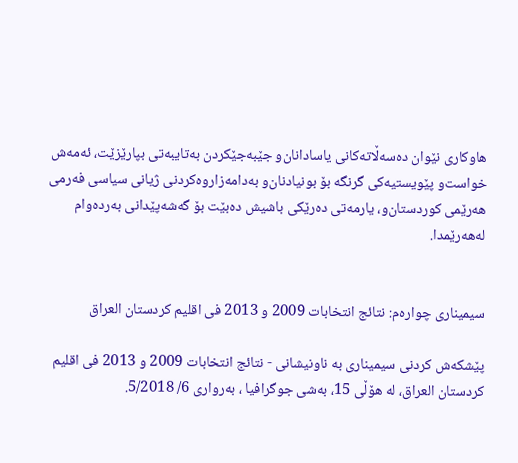هاوكاری نێوان ده‌سه‌ڵاته‌كانی یاسادانان‌و جێبه‌جێكردن به‌تایبه‌تی بپارێزێت، ئه‌مه‌ش خواست‌و پێویستیه‌كی گرنگه‌ بۆ بونیادنان‌و به‌دامه‌زاروه‌كردنی ژیانی سیاسی فه‌رمی هه‌رێمی كوردستان‌و، یارمه‌تی ده‌رێكی باشیش ده‌بێت بۆ گه‌شه‌پێدانی به‌رده‌وام له‌هه‌رێمدا.


سیمیناری چوارەم: نتائج انتخابات 2009 و 2013 فی اقلیم كردستان العراق

پێشكه‌ش كردنی سیمیناری به‌ ناونیشانی - نتائج انتخابات 2009 و 2013 فی اقلیم كردستان العراق، له‌ هۆڵی 15، به‌شی جوگرافیا ، به‌رواری 6/ 5/2018.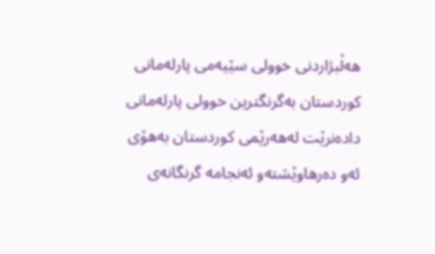هه‌ڵبژاردنی خوولی سێیه‌می پارله‌مانی كوردستان به‌گرنگترین خوولی پارله‌مانی داده‌نرێت له‌هه‌رێمی كوردستان به‌هۆی ئه‌و ده‌رهاوێشته‌و ئه‌نجامه‌ گرنگانه‌ی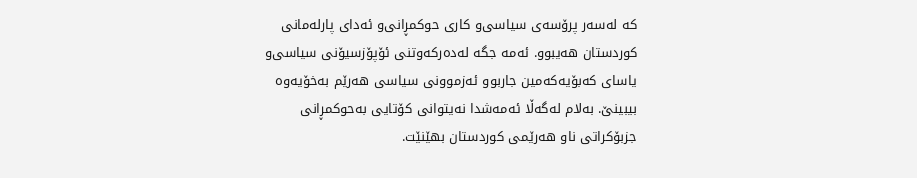كه‌ له‌سه‌ر پرۆسه‌ی سیاسی‌و كاری حوكمڕانی‌و ئه‌دای پارله‌مانی كوردستان هه‌یبوو. ئه‌مه‌ جگه‌ له‌ده‌ركه‌وتنی ئۆپۆزسیۆنی سیاسی‌و یاسای كه‌بۆیه‌كه‌مین جاربوو ئه‌زموونی سیاسی هه‌رێم به‌خۆیه‌وه‌ بیبینێ. به‌لام له‌گه‌ڵا ئه‌مه‌شدا نه‌یتوانی كۆتایی به‌حوكمڕانی جزبۆكراتی ناو هه‌رێمی كوردستان بهێنێت.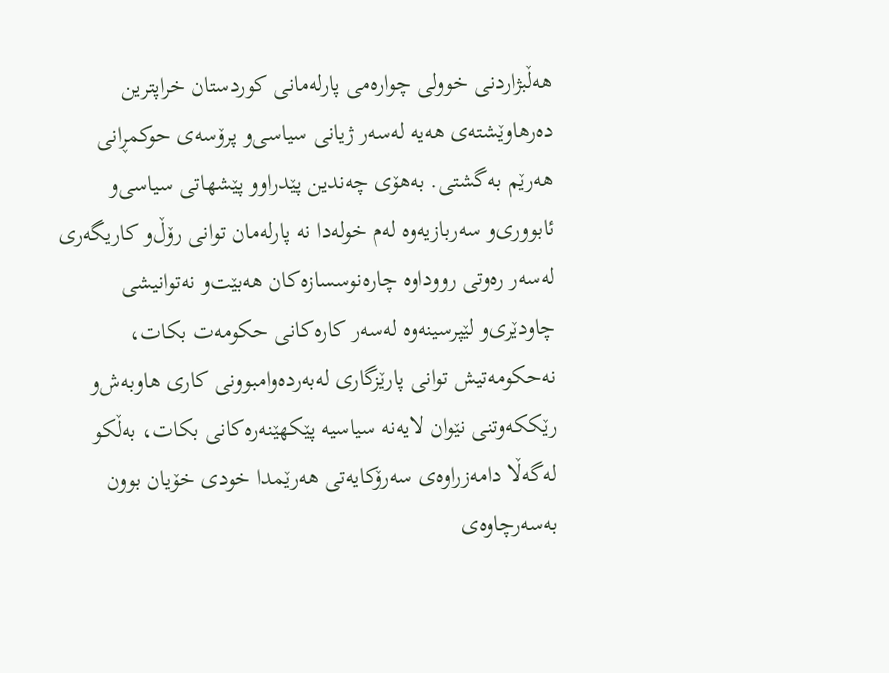هه‌ڵبژاردنی خوولی چواره‌می پارله‌مانی كوردستان خراپترین ده‌رهاوێشته‌ی هه‌یه‌ له‌سه‌ر ژیانی سیاسی‌و پرۆسه‌ی حوكمڕانی هه‌رێم به‌گشتی. به‌هۆی چه‌ندین پێدراو‌و پێشهاتی سیاسی‌و ئابووری‌و سه‌ربازیه‌وه‌ له‌م خوله‌دا نه‌ پارله‌مان توانی رۆڵ‌و كاریگه‌ری له‌سه‌ر ره‌وتی رووداوه‌ چاره‌نوسسازه‌كان هه‌بێت‌و نه‌توانیشی چاودێری‌و لێپرسینه‌وه‌ له‌سه‌ر كاره‌كانی حكومه‌ت بكات، نه‌حكومه‌تیش توانی پارێزگاری له‌به‌رده‌وامبوونی كاری هاوبه‌ش‌و رێككه‌وتنی نێوان لایه‌نه‌ سیاسیه‌ پێكهێنه‌ره‌كانی بكات، به‌ڵكو له‌گه‌ڵا دامه‌زراوه‌ی سه‌رۆكایه‌تی هه‌رێمدا خودی خۆیان بوون به‌سه‌رچاوه‌ی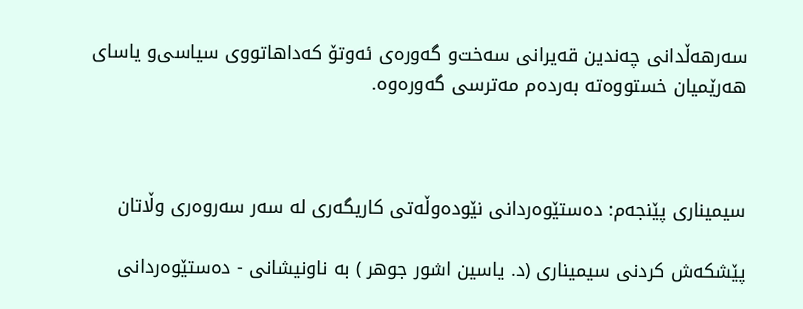سه‌رهه‌ڵدانی چه‌ندین قه‌یرانی سه‌خت‌و گه‌وره‌ی ئه‌وتۆ كه‌داهاتووی سیاسی‌و یاسای هه‌رێمیان خستووه‌ته‌ به‌رده‌م مه‌ترسی گه‌وره‌وه‌.



سیمیناری پێنجەم: ده‌ستێوه‌ردانی نێوده‌وڵه‌تی كاریگه‌ری له‌ سه‌ر سه‌روه‌ری وڵاتان

پێشكه‌ش كردنی سیمیناری (د. یاسین اشور جوهر ) به‌ ناونیشانی - ده‌ستێوه‌ردانی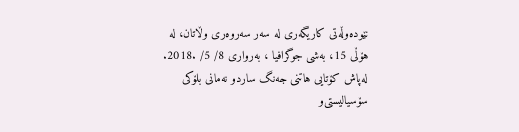نێوده‌وڵه‌تی كاریگه‌ری له‌ سه‌ر سه‌روه‌ری وڵاتان، له‌ هۆڵی 15، به‌شی جوگرافیا ، به‌رواری 8/ 5/ .2018. له‌پاش كۆتایی هاتنی جه‌نگ سارد‌و نه‌مانی بلۆكی سۆسیالیستی‌و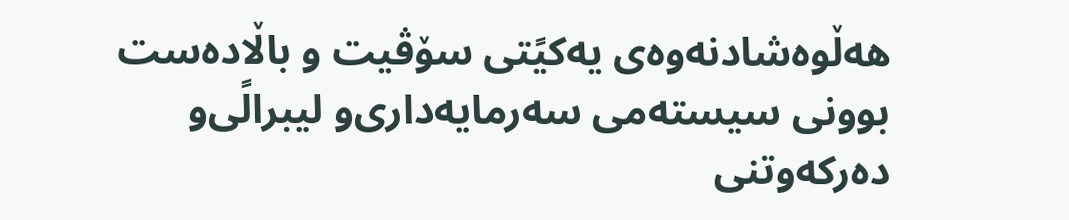هه‌ڵوه‌شادنه‌وه‌ی یه‌كیًتی سۆڤیت ‌و باڵاده‌ست بوونی سیسته‌می سه‌رمایه‌داری‌و لیبرالًی‌و ده‌ركه‌وتنی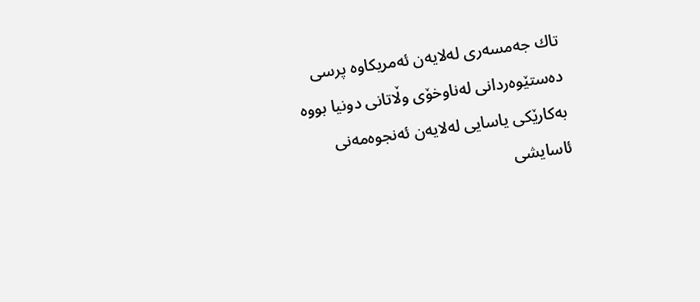تاك جه‌مسه‌ری له‌لایه‌ن ئه‌مریكاوه‌ پرسی ده‌ستێوه‌ردانی له‌ناوخۆی وڵاتانی دونیا بووه‌ به‌كارێكی یاسایی له‌لایه‌ن ئه‌نجوه‌مه‌نی ئاسایشی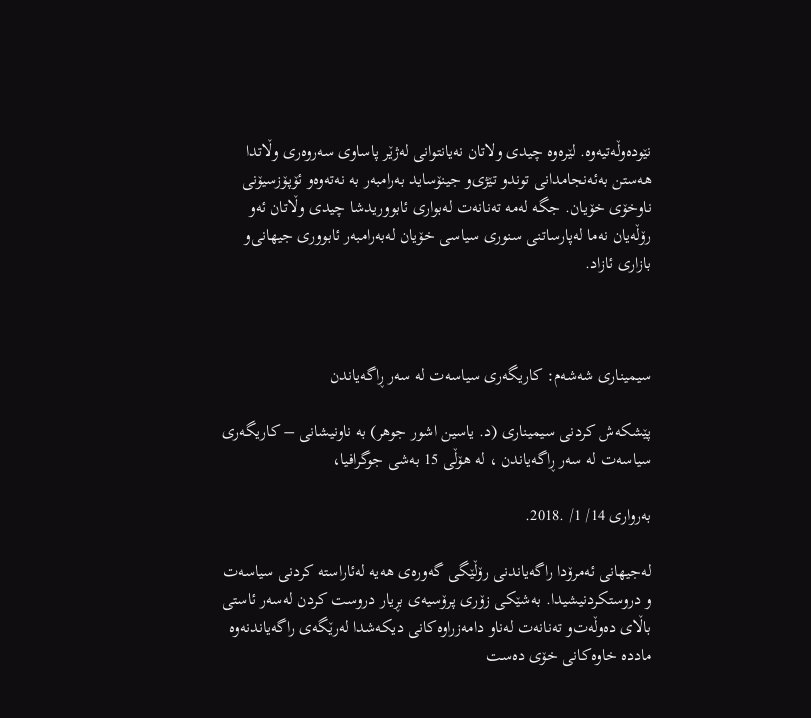نێوده‌وڵه‌تیه‌وه‌. لێره‌وه‌ چیدی ولاتان نه‌یانتوانی له‌ژێر پاساوی سه‌روه‌ری وڵاتدا هه‌ستن به‌ئه‌نجامدانی توندو تێژی‌و جینۆساید به‌رامبه‌ر به‌ نه‌ته‌وه‌و ئۆپۆزسیۆنی ناوخۆی خۆیان. جگه‌ له‌مه‌ ته‌نانه‌ت له‌بواری ئابووریدشا چیدی وڵاتان ئه‌و رۆڵه‌یان نه‌ما له‌پارساتنی سنوری سیاسی خۆیان له‌به‌رامبه‌ر ئابووری جیهانی‌و بازاری ئازاد.



سیمیناری شەشەم: كاریگه‌ری سیاسه‌ت له‌ سه‌ر ڕاگه‌یاندن

پێشكه‌ش كردنی سیمیناری (د. یاسین اشور جوهر) به‌ ناونیشانی – كاریگه‌ری سیاسه‌ت له‌ سه‌ر ڕاگه‌یاندن ، له‌ هۆڵی 15 به‌شی جوگرافیا،

به‌رواری 14/ 1/ .2018.

له‌جیهانی ئه‌مرۆدا راگه‌یاندنی رۆڵێگی گه‌وره‌ی هه‌یه‌ له‌ئاراسته‌ كردنی سیاسه‌ت و دروستكردنیشیدا. به‌شێكی زۆری پرۆسیه‌ی بڕیار دروست كردن له‌سه‌ر ئاستی باڵای ده‌وڵه‌ت‌و ته‌نانه‌ت له‌ناو دامه‌زراوه‌كانی دیكه‌شدا له‌رێگه‌ی راگه‌یاندنه‌وه‌ مادده‌ خاوه‌كانی خۆی ده‌ست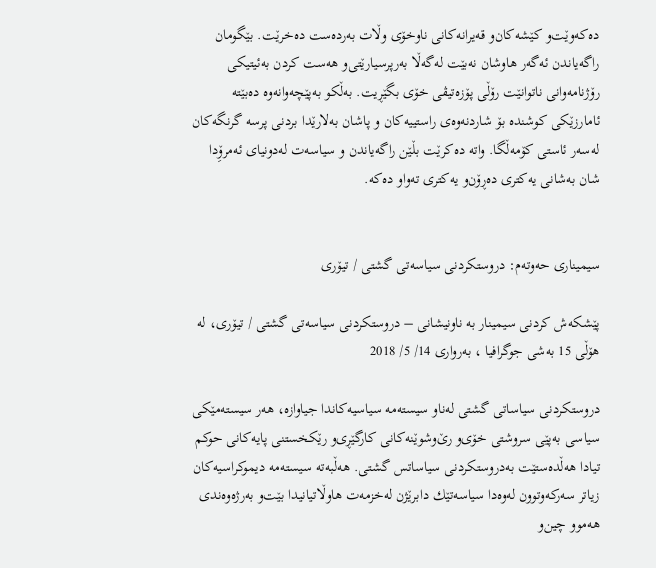ده‌كه‌وێت‌و كێشه‌كان‌و قه‌یرانه‌كانی ناوخۆی وڵات به‌رده‌ست ده‌خرێت. بێگومان راگه‌یاندن ئه‌گه‌ر هاوشان نه‌بێت له‌گه‌ڵا به‌رپرسیارێتی‌و هه‌ست كردن به‌ئیتیكی رۆژنامه‌وانی ناتوانێت رۆڵی پۆزه‌تیڤی خۆی بگێڕیت. به‌ڵكو به‌پێچه‌وانه‌وه‌ ده‌بێته‌ ئامارزێكی كوشنده‌ بۆ شاردنه‌وه‌ی راستییه‌كان و پاشان به‌لارێدا بردنی پرسه‌ گرنگه‌كان له‌سه‌ر ئاستی كۆمه‌ڵگا. واته‌ ده‌كرێت بڵێن راگه‌یاندن ‌و سیاسه‌ت له‌دونیای ئه‌مرۆِدا شان به‌شانی یه‌كتری ده‌ڕۆن‌و یه‌كتری ته‌واو ده‌كه‌.


سیمیناری حەوتەم: دروستكردنی سیاسه‌تی گشتی / تیۆری

پێشكه‌ش كردنی سیمینار به‌ ناونیشانی – دروستكردنی سیاسه‌تی گشتی / تیۆری، له‌ هۆڵی 15 به‌شی جوگرافیا ، به‌رواری 14/ 5/ 2018

دروستكردنی سیاساتی گشتی له‌ناو سیسته‌مه‌ سیاسیه‌كاندا جیاوازه‌، هه‌ر سیسته‌مێكی سیاسی به‌پێی سروشتی خۆی‌و رێ‌وشوێنه‌كانی كارگێڕی‌و رێكخستنی پایه‌كانی حوكم تیادا هه‌ڵده‌ستێت به‌دروستكردنی سیاساتس گشتی. هه‌ڵبه‌ته‌ سیسته‌مه‌ دیموكراسیه‌كان زیاتر سه‌ركه‌وتوون له‌وه‌دا سیاسه‌تێك دابرێژن له‌خزمه‌ت هاوڵاتیانیدا بێت‌و به‌رژه‌وه‌ندی هه‌موو چین‌و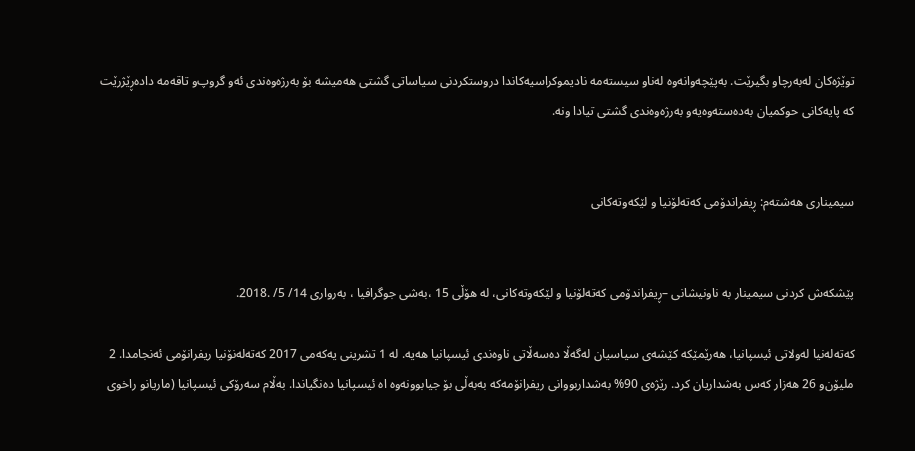توێژه‌كان له‌به‌رچاو بگیرێت. به‌پێچه‌وانه‌وه‌ له‌ناو سیسته‌مه‌ نادیموكراسیه‌كاندا دروستكردنی سیاساتی گشتی هه‌میشه‌ بۆ به‌رژه‌وه‌ندی ئه‌و گروپ‌و تاقه‌مه‌ داده‌ڕێژرێت كه‌ پایه‌كانی حوكمیان به‌ده‌سته‌وه‌یه‌‌و به‌رژه‌وه‌ندی گشتی تیادا ونه‌.


سیمیناری هەشتەم: ڕیفراندۆمی كه‌ته‌لۆنیا و لێكه‌وته‌كانی


پێشكه‌ش كردنی سیمینار به‌ ناونیشانی –ڕیفراندۆمی كه‌ته‌لۆنیا و لێكه‌وته‌كانی، له‌ هۆڵی 15 ،به‌شی جوگرافیا ، به‌رواری 14/ 5/ .2018.

كه‌ته‌له‌نیا له‌ولاتی ئیسپانیا، هه‌رێمێكه‌ كێشه‌ی سیاسیان له‌گه‌ڵا ده‌سه‌ڵاتی ناوه‌ندی ئیسپانیا هه‌یه‌. له‌ 1 تشرینی یه‌كه‌می 2017 كه‌ته‌له‌نۆنیا ریفرانۆمی ئه‌نجامدا. 2 ملیۆن‌و 26 هه‌زار كه‌س به‌شداریان كرد. رێژه‌ی 90% به‌شداربووانی ریفرانۆمه‌كه‌ به‌به‌ڵی بۆ جیابوونه‌وه‌ اه‌ ئیسپانیا ده‌نگیاندا. به‌ڵام سه‌رۆكی ئیسپانیا (ماریانو راخوی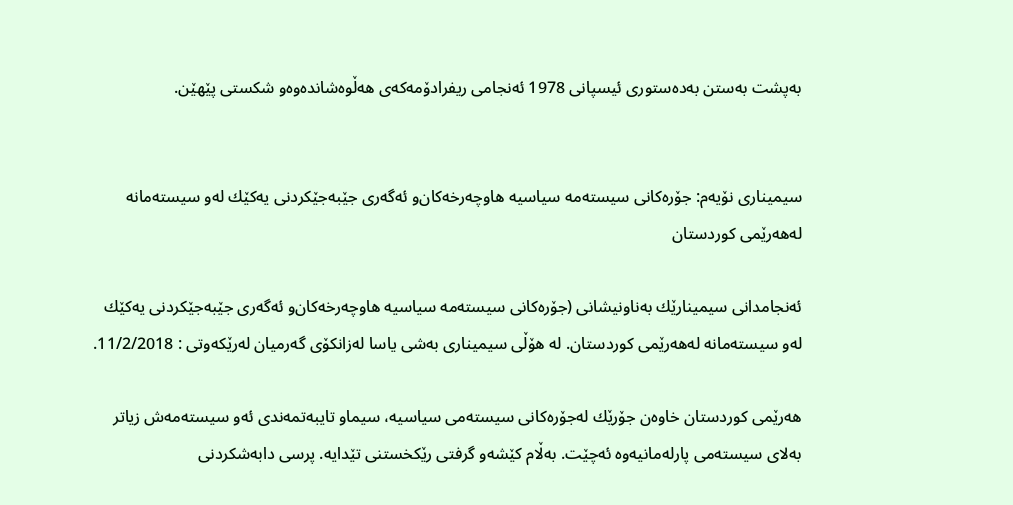به‌پشت به‌ستن به‌ده‌ستوری ئیسپانی 1978 ئه‌نجامی ریفرادۆمه‌كه‌ی هه‌ڵوه‌شانده‌وه‌‌و شكستی پێهێن.


سیمیناری نۆیەم: جۆره‌كانی سیسته‌مه‌ سیاسیه‌ هاوچه‌رخه‌كان‌و ئه‌گه‌ری جێبه‌جێكردنی یه‌كێك له‌و سیسته‌مانه‌ له‌هه‌رێمی كوردستان

ئه‌نجامدانی سیمینارێك به‌ناونیشانی (جۆره‌كانی سیسته‌مه‌ سیاسیه‌ هاوچه‌رخه‌كان‌و ئه‌گه‌ری جێبه‌جێكردنی یه‌كێك له‌و سیسته‌مانه‌ له‌هه‌رێمی كوردستان. له‌ هۆڵی سیمیناری به‌شی یاسا له‌زانكۆی گه‌رمیان له‌رێكه‌وتی : 11/2/2018.

هه‌رێمی كوردستان خاوه‌ن جۆرێك له‌جۆره‌كانی سیسته‌می سیاسیه‌، سیما‌و تایبه‌تمه‌ندی ئه‌و سیسته‌مه‌ش زیاتر به‌لای سیسته‌می پارله‌مانیه‌وه‌ ئه‌چێت. به‌ڵام كێشه‌و گرفتی رێكخستنی تێدایه‌. پرسی دابه‌شكردنی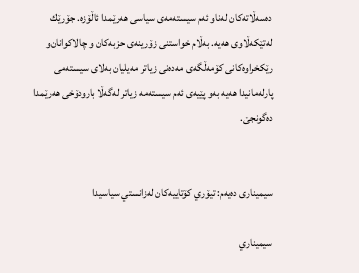ده‌سه‌ڵاته‌كان له‌ناو ئه‌م سیسته‌مه‌ی سیاسی هه‌رێمدا ئاڵۆزه‌. جۆرێك له‌تێكه‌ڵاوی هه‌یه‌. به‌ڵام خواستنی زۆرینه‌ی حزبه‌كان و چالاكوانان‌و رێكخراوه‌كانی كۆمه‌ڵگه‌ی مه‌ده‌نی زیاتر مه‌یلیان به‌لای سیسته‌می پارله‌مانیدا هه‌یه‌ به‌و پێیه‌ی ئه‌م سیسته‌مه‌ زیاتر له‌گه‌ڵا بارودۆخی هه‌رێمدا ده‌گونجێ.


سیمیناری دەیەم: تيۆري كۆتاييه‌كان له‌زانستي سياسيدا

سيميناري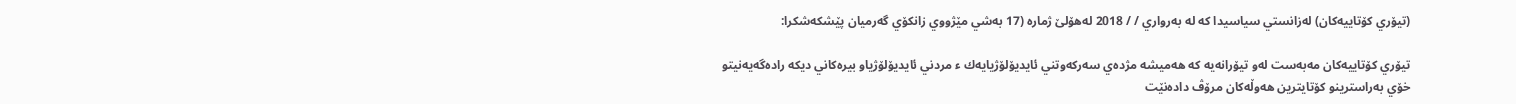(تيۆري كۆتاييه‌كان) له‌زانستي سياسيدا كه‌ له‌ به‌رواري / / 2018 له‌هۆلێ ژماره‌ (17 به‌شي مێژووي زانكۆي گه‌رميان پێشكه‌شكرا:

تيۆري كۆتاييه‌كان مه‌به‌ست له‌و تيۆرانه‌يه‌ كه‌ هه‌ميشه‌ مژده‌ي سه‌ركه‌وتني ئايديۆلۆژيايه‌ك ء مردني ئايديۆلۆژياو بيره‌كاني ديكه‌ راده‌گه‌يه‌نيتو خۆي به‌راسترينو كۆتايترين هه‌وڵه‌كان مرۆڤ داده‌نێت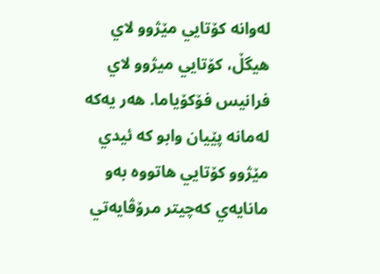له‌وانه‌ كۆتايي مێژوو لاي هيگڵ، كۆتايي ميژوو لاي فرانيس فۆكۆياما. هه‌ر يه‌كه‌ له‌مانه‌ پێيان وابو كه‌ ئيدي مێژوو كۆتايي هاتووه‌ به‌و مانايه‌ي كه‌چيتر مرۆڤايه‌تي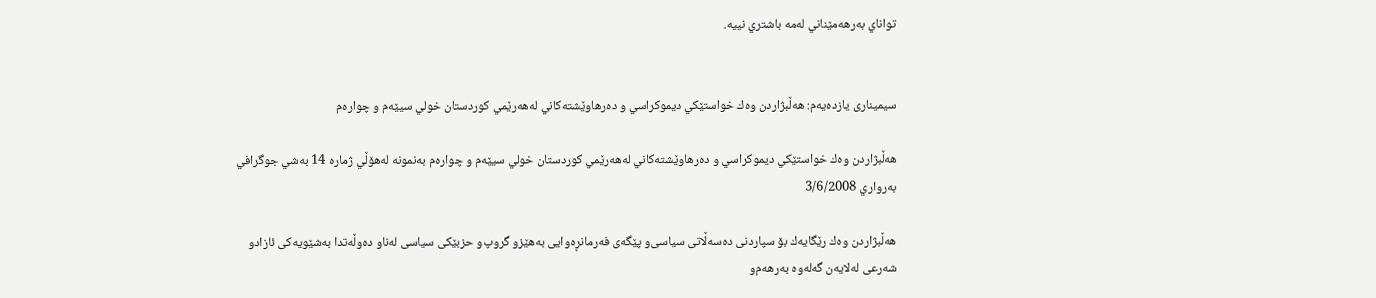تواناي به‌رهه‌مێناني له‌مه‌ باشتري نييه‌.


سیمیناری یازدەیەم: هه‌ڵبژاردن وه‌ك خواستێكي ديموكراسي و ده‌رهاوێشته‌كاني له‌هه‌رێمي كوردستان خولي سيێه‌م و چواره‌م

هه‌ڵبژاردن وه‌ك خواستێكي ديموكراسي و ده‌رهاوێشته‌كاني له‌هه‌رێمي كوردستان خولي سيێه‌م و چواره‌م به‌نمونه‌ له‌هۆڵي ژماره‌ 14 به‌شي جوگرافي به‌رواري 3/6/2008

هه‌ڵبژاردن وه‌ك رێگایه‌ك بۆ سپاردنی ده‌سه‌ڵاتی سیاسی‌و پێگه‌ی فه‌رمانڕه‌وایی به‌هێزو گروپ‌و حزبێكی سیاسی له‌ناو ده‌وڵه‌تدا به‌شێویه‌كی ئازاد‌و شه‌رعی له‌لایه‌ن گه‌له‌وه‌ به‌رهه‌م‌و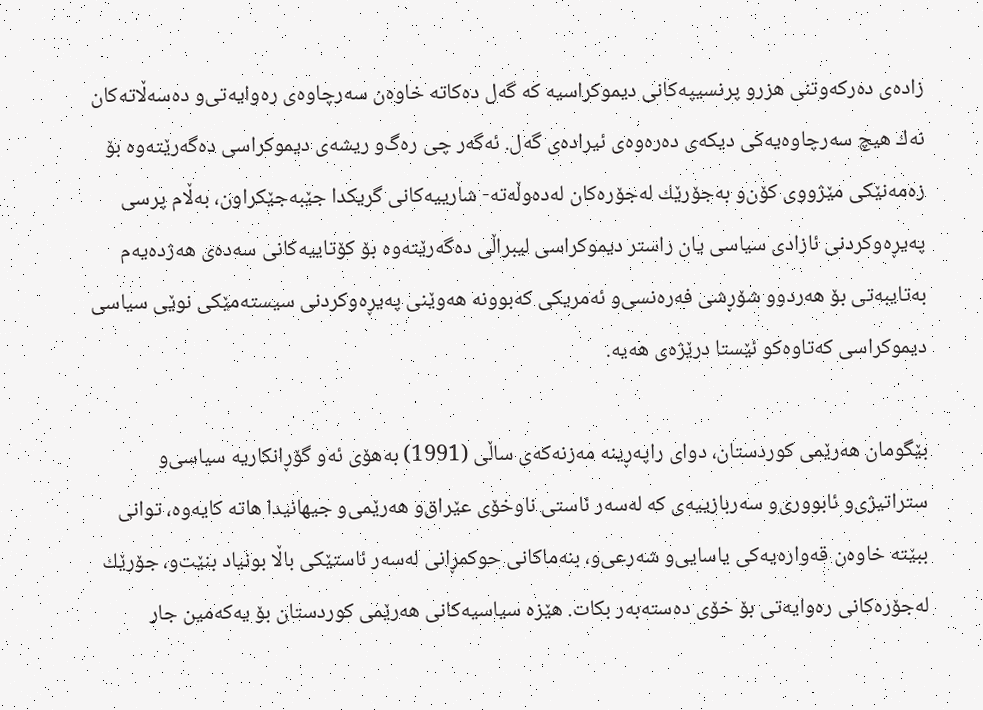زاده‌ی ده‌ركه‌وتنی هزرو پرنسیپه‌كانی دیموكراسیه‌ كه‌ گه‌ل ده‌كاته‌ خاوه‌ن سه‌رچاوه‌ی ره‌وایه‌تی‌و ده‌سه‌ڵاته‌كان نه‌ك هیچ سه‌رچاوه‌یه‌كی دیكه‌ی ده‌ره‌وه‌ی ئیراده‌ی گه‌ل. ئه‌گه‌ر چی ره‌گ‌و ریشه‌ی دیموكراسی ده‌گه‌رێته‌وه‌ بۆ زه‌مه‌نێكی مێژووی كۆن‌و به‌جۆرێك له‌جۆره‌كان له‌ده‌وڵه‌ته‌- شارییه‌كانی گریكدا جێبه‌جێكراون، به‌ڵام پرسی په‌یڕه‌وكردنی ئازادی سیاسی یان راستر دیموكراسی لیبراڵی ده‌گه‌رێته‌وه‌ بۆ كۆتاییه‌كانی سه‌ده‌ی هه‌ژده‌یه‌م به‌تایبه‌تی بۆ هه‌ردوو شۆڕشی فه‌ره‌نسی‌و ئه‌مریكی كه‌بوونه‌ هه‌وێنی په‌یڕه‌وكردنی سیسته‌مێكی نوێی سیاسی دیموكراسی كه‌تاوه‌كو ئێستا درێژه‌ی هه‌یه‌.

بێگومان هه‌رێمی كوردستان، دوای راپه‌ڕینه‌ مه‌زنه‌كه‌ی ساڵی (1991) به‌هۆی ئه‌و گۆڕانكاریه‌ سیاسی‌و ستراتیژی‌و ئابووری‌و سه‌ربازییه‌ی كه‌ له‌سه‌ر ئاستی ناوخۆی عێراق‌و هه‌رێمی‌و جیهانیدا هاته‌ كایه‌وه‌، توانی ببێته‌ خاوه‌ن قه‌واره‌یه‌كی یاسایی‌و شه‌رعی‌و، بنه‌ماكانی حوكمڕانی له‌سه‌ر ئاستێكی باڵا بونیاد بنێت‌و، جۆرێك له‌جۆره‌كانی ره‌وایه‌تی بۆ خۆی ده‌سته‌به‌ر بكات. هێزه‌ سیاسیه‌كانی هه‌رێمی كوردستان بۆ یه‌كه‌مین جار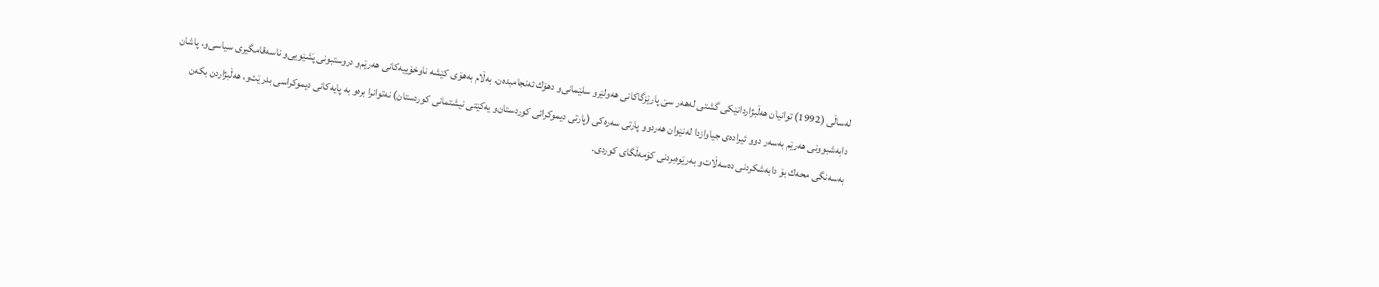له‌ساڵی (1992) توانیان هه‌ڵبژاردانێكی گشتی له‌هه‌ر سێ پارێزگاكانی هه‌ولێر‌و سلێمانی‌و دهۆك ئه‌نجامبده‌ن. به‌ڵام به‌هۆی كێشه‌ ناوخۆییه‌كانی هه‌رێم‌و دروستبونی پَشێویی‌و ناسه‌قامگیری سیاسی‌و، پاشان دابه‌شبوونی هه‌رێم به‌سه‌ر دوو ئیراده‌ی جیاوازدا له‌نێوان هه‌ردوو پارتی سه‌ره‌كی (پارتی دیموكراتی كوردستان‌و یه‌كێتی نیشتمانی كوردستان) نه‌توانرا بره‌و به‌ پایه‌كانی دیموكراسی بدرێت‌و، هه‌ڵبژاردن بكه‌ن به‌سه‌نگی محه‌ك بۆ دابه‌شكردنی ده‌سه‌ڵات‌و به‌رێوه‌بردنی كۆمه‌ڵگای كوردی.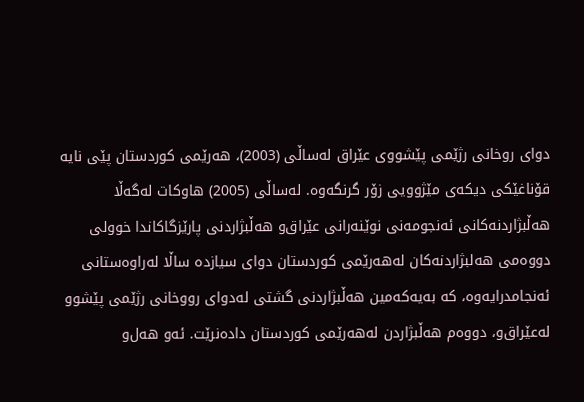دوای روخانی رژێمی پێشووی عێراق له‌ساڵی (2003)، هه‌رێمی كوردستان پێی نایه‌ قۆناغێكی دیكه‌ی مێژوویی زۆر گرنگه‌وه‌. له‌ساڵی (2005) هاوكات له‌گه‌ڵا هه‌ڵبژاردنه‌كانی ئه‌نجومه‌نی نوێنه‌رانی عێراق‌و هه‌ڵبژاردنی پارێزگاكاندا خوولی دووه‌می هه‌لبژاردنه‌كان له‌هه‌رێمی كوردستان دوای سیازده‌ ساڵا له‌راوه‌ستانی ئه‌نجامدرایه‌وه‌، كه‌ به‌یه‌كه‌مین هه‌ڵبژاردنی گشتی له‌دوای رووخانی رژێمی پێشوو له‌عێراق‌و، دووه‌م هه‌ڵبژاردن له‌هه‌رێمی كوردستان داده‌نرێت. ئه‌و هه‌ل‌و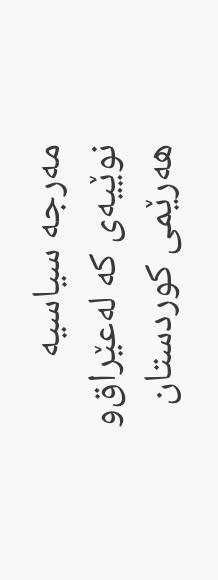مه‌رجه‌ سیاسیه‌ نوێیه‌ی كه‌ له‌عێراق‌و هه‌رێمی كوردستان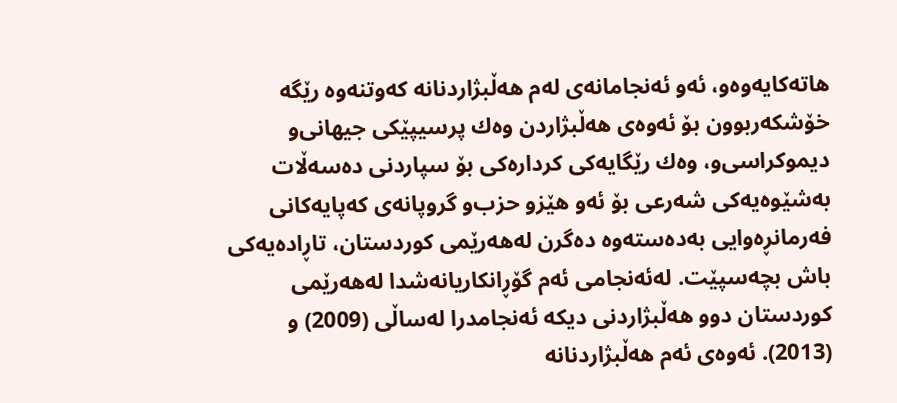هاته‌كایه‌وه‌‌و، ئه‌و ئه‌نجامانه‌ی له‌م هه‌ڵبژاردنانه‌ كه‌وتنه‌وه‌ رێگه‌ خۆشكه‌ربوون بۆ ئه‌وه‌ی هه‌ڵبژاردن وه‌ك پرسیپێكی جیهانی‌و دیموكراسی‌و، وه‌ك رێگایه‌كی كرداره‌كی بۆ سپاردنی ده‌سه‌ڵات به‌شێوه‌یه‌كی شه‌رعی بۆ ئه‌و هێزو حزب‌و گروپانه‌ی كه‌پایه‌كانی فه‌رمانڕه‌وایی به‌ده‌سته‌وه‌ ده‌گرن له‌هه‌رێمی كوردستان، تاڕاده‌یه‌كی باش بچه‌سپێت. له‌ئه‌نجامی ئه‌م گۆڕانكاریانه‌شدا له‌هه‌رێمی كوردستان دوو هه‌ڵبژاردنی دیكه‌ ئه‌نجامدرا له‌ساڵی (2009) و (2013). ئه‌وه‌ی ئه‌م هه‌ڵبژاردنانه‌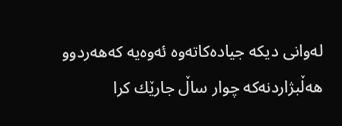له‌وانی دیكه‌ جیاده‌كاته‌وه‌ ئه‌وه‌یه‌ كه‌هه‌ردوو هه‌ڵبژاردنه‌كه‌ چوار ساڵ جارێك كرا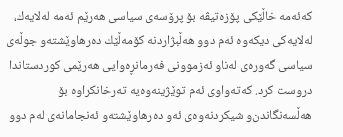كه‌ئه‌مه‌ خاڵێكی پۆزه‌تیڤه‌ بۆ پرۆسه‌ی سیاسی هه‌رێم ئه‌مه‌ له‌لایه‌ك، له‌لایه‌كی دیكه‌وه‌ ئه‌م دوو هه‌ڵبژاردنه‌ كۆمه‌ڵێك ده‌رهاوێشته‌‌و جوڵه‌ی سیاسی گه‌وره‌ی له‌ناو ئه‌زموونی فه‌رمانڕه‌وایی هه‌رێمی كوردستاندا دروست كرد. كه‌ته‌واوی ئه‌م توێژینه‌وه‌یه‌ ته‌رخانكراوه‌ بۆ هه‌ڵسه‌نگاندن‌و شیكردنه‌وه‌ی ئه‌و ده‌رهاوێشته‌و ئه‌نجامانه‌ی له‌م دوو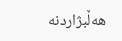هه‌ڵبژاردنه‌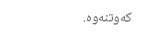كه‌وتنه‌وه‌.